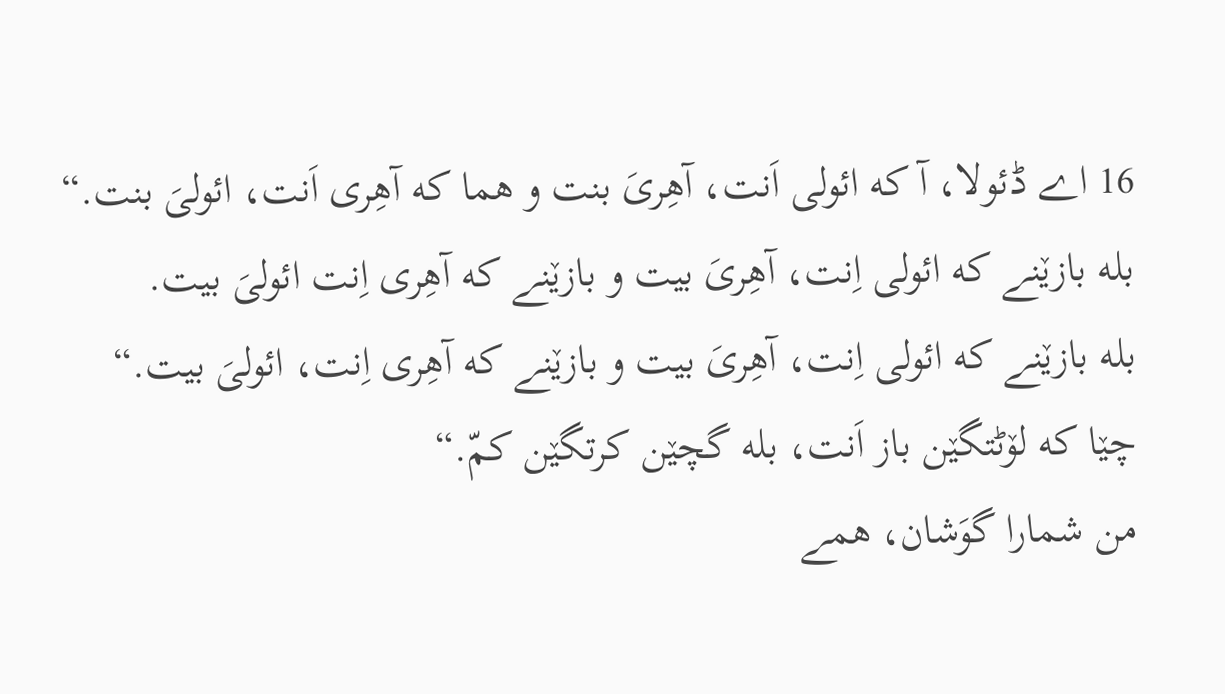16 اے ڈئولا، آ که ائولی اَنت، آهِریَ بنت و هما که آهِری اَنت، ائولیَ بنت.“
بله بازێنے که ائولی اِنت، آهِریَ بیت و بازێنے که آهِری اِنت ائولیَ بیت.
بله بازێنے که ائولی اِنت، آهِریَ بیت و بازێنے که آهِری اِنت، ائولیَ بیت.“
چێا که لۆٹتگێن باز اَنت، بله گچێن کرتگێن کمّ.“
من شمارا گوَشان، همے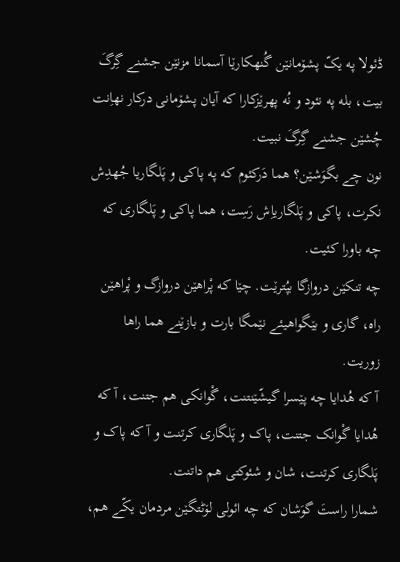ڈئولا په یکّ پشۆمانێن گُنهکارێا آسمانا مزنێن جشنے گِرگَ بیت، بله په نئود و نُه پهرێزکارا که آیان پشۆمانی درکار نهاِنت چُشێن جشنے گِرگَ نبیت.
نون چے بگوَشێن؟ هما دَرکئوم که په پاکی و پَلگاریا جُهدِش نکرت، پاکی و پَلگاریاِش رَسِت، هما پاکی و پَلگاری که چه باورا کئیت.
چه تنکێن دروازگا بپُترێت. چێا که پْراهێن دروازگ و پْراهێن راه، گاری و بێگواهیئے نێمگا بارت و بازێنے هما راها زوریت.
آ که هُدایا چه پێسرا گیشّێنتنت، گْوانکی هم جتنت، آ که هُدایا گْوانک جتنت، پاک و پَلگاری کرتنت و آ که پاک و پَلگاری کرتنت، شان و شئوکتی هم داتنت.
شمارا راستَ گوَشان که چه ائولی لۆٹتگێن مردمان یکّے هم،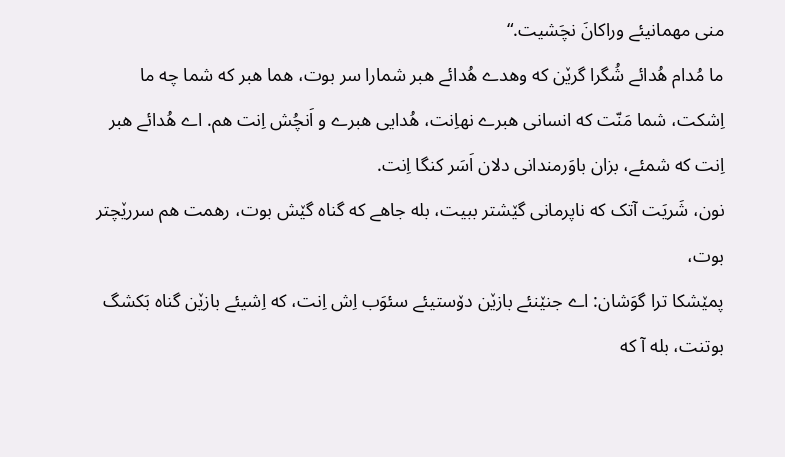منی مهمانیئے وراکانَ نچَشیت.“
ما مُدام هُدائے شُگرا گرێن که وهدے هُدائے هبر شمارا سر بوت، هما هبر که شما چه ما اِشکت، شما مَنّت که انسانی هبرے نهاِنت، هُدایی هبرے و اَنچُش اِنت هم. اے هُدائے هبر اِنت که شمئے، بزان باوَرمندانی دلان اَسَر کنگا اِنت.
نون، شَریَت آتک که ناپرمانی گێشتر ببیت، بله جاهے که گناه گێش بوت، رهمت هم سررێچتر بوت،
پمێشکا ترا گوَشان: اے جنێنئے بازێن دۆستیئے سئوَب اِش اِنت، که اِشیئے بازێن گناه بَکشگ بوتنت، بله آ که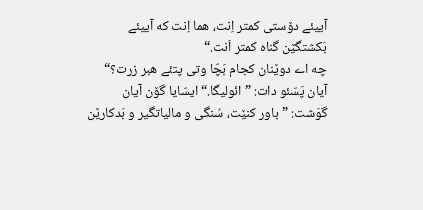آییئے دۆستی کمتر اِنت، هما اِنت که آییئے بَکشتگێن گناه کمتر اَنت.“
چه اے دوێنان کجام بَچّا وتی پتئے هبر زرت؟“ آیان پَسّئو دات: ”ائولیگا.“ ایسّایا گۆن آیان گوَشت: ”باور کنێت، سُنگی و مالیاتگیر و بَدکارێن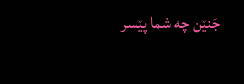جَنێن چه شما پێسر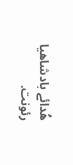هُدائے بادشاهیا رئونت.